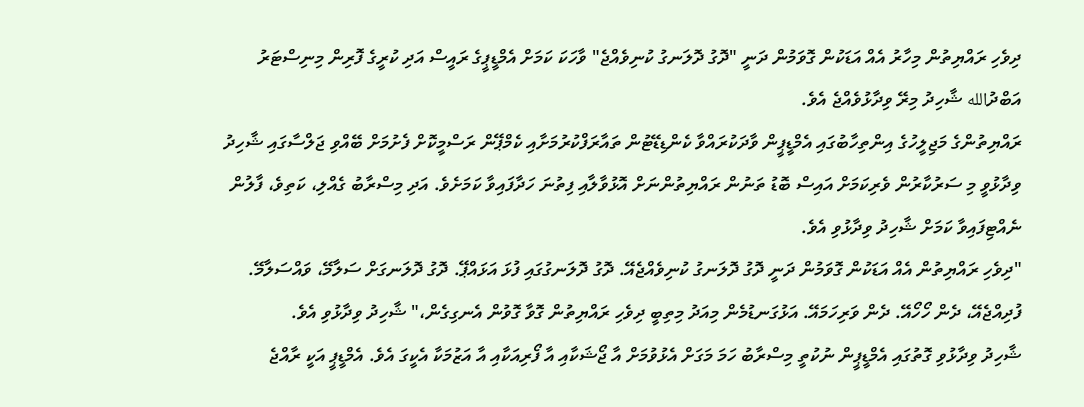ދިވެހި ރައްޔިތުން މިހާރު އެއް އަޑަކުން ގޮވަމުން ދަނީ "ދޮގު ދޮލަނގު ކުނިވެއްޖެ" ވާހަކަ ކަމަށް އެމްޑީޕީގެ ރައީސް އަދި ކުރީގެ ފޮރިން މިނިސްޓަރު އަބްދުالله ޝާހިދު މިރޭ ވިދާޅުވެއްޖެ އެވެ.
ރައްޔިތުންގެ މަޖިލީހުގެ އިންތިހާބުގައި އެމްޑީޕީން ވާދަކުރައްވާ ކެންޑިޑޭޓުން ތައާރަފްކުރުމަށާއި ކެމްޕޭން ރަސްމީކޮށް ފެށުމަށް ބޭއްވި ޖަލްސާގައި ޝާހިދު ވިދާޅުވީ މި ސަރުކާރުން ވެރިކަމަށް އައިސް ބޮޑު ތަނުން ރައްޔިތުންނަށް އޮޅުވާލާއި ފިތުނަ ހަދާފައިވާ ކަމަށެވެ. އަދި މިސްރާބު ގެއްލި، ކަތިވެ، ފާލުން ނެއްޓިފައިވާ ކަމަށް ޝާހިދު ވިދާޅުވި އެވެ.
"ދިވެހި ރައްޔިތުން އެއް އަޑަކުން ގޮވަމުން ދަނީ ދޮގު ދޮލަނގު ކުނިވެއްޖެއޭ. ދޮގު ދޮލަނގުގައި ފުޅަ އަޅައްޕޭ. ދޮގު ދޮލަނގަށް ސަލާމޭ، ވައްސަލާމޭ. ފުދިއްޖެއޭ، ދެން ހޯހޯއޭ. ދެން ވަރިހަމައޭ. އަޅުގަނޑުމެން މިއަދު މިތިބީ ދިވެހި ރައްޔިތުން ގޮވާ ގޮވުން އެނގިގެން،" ޝާހިދު ވިދާޅުވި އެވެ.
ޝާހިދު ވިދާޅުވި ގޮތުގައި އެމްޑީޕީން ނުކުތީ މިސްރާބު ހަމަ މަގަށް އެޅުވުމަށް އާ ޖޯޝަކާއި އާ ފޯރިއަކާއި އާ އަޒުމަކާ އެކީގަ އެވެ. އެމްޑީޕީ އަކީ ރާއްޖެ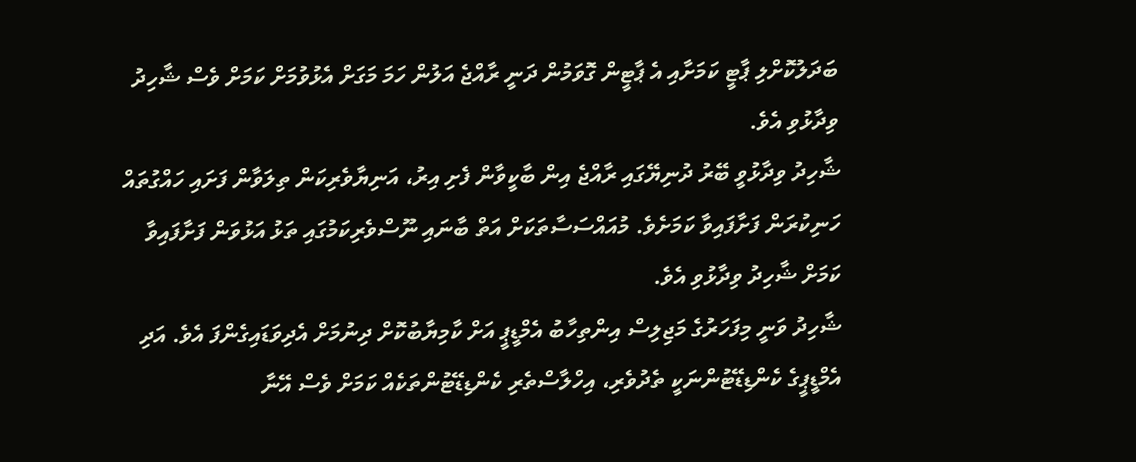ބަދަލުކޮށްލި ޕާޓީ ކަމަށާއި އެ ޕާޓީން ގޮވަމުން ދަނީ ރާއްޖެ އަލުން ހަމަ މަގަށް އެޅުވުމަށް ކަމަށް ވެސް ޝާހިދު ވިދާޅުވި އެވެ.
ޝާހިދު ވިދާޅުވީ ބޭރު ދުނިޔޭގައި ރާއްޖެ އިން ބާކީވާން ފެށި އިރު، އަނިޔާވެރިކަން ތިލަވާން ފަށައި ހައްގުތައް ހަނިކުރަން ފަށާފައިވާ ކަމަށެވެ. މުއައްސަސާތަކަށް އަތް ބާނައި ނޫސްވެރިކަމުގައި ތަޅު އަޅުވަން ފަށާފައިވާ ކަމަށް ޝާހިދު ވިދާޅުވި އެވެ.
ޝާހިދު ވަނީ މިފަހަރުގެ މަޖިލިސް އިންތިހާބު އެމްޑީޕީ އަށް ކާމިޔާބުކޮށް ދިނުމަށް އެދިވަޑައިގެންފަ އެވެ. އަދި އެމްޑީޕީގެ ކެންޑިޑޭޓުންނަކީ ތެދުވެރި، އިހްލާސްތެރި ކެންޑިޑޭޓުންތަކެއް ކަމަށް ވެސް އޭނާ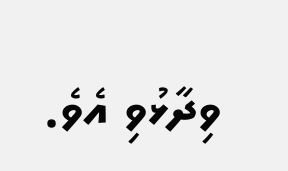ވިދާޅުވި އެވެ.